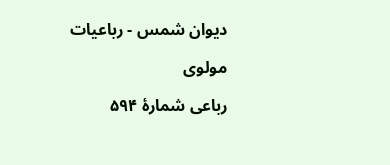دیوان شمس - رباعیات

مولوی

رباعی شمارهٔ ۵۹۴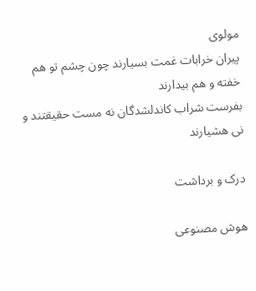مولوی
پیران خرابات غمت بسیارند چون چشم تو هم خفته و هم بیدارند
بفرست شراب کاندلشدگان نه مست حقیقتند و نی هشیارند

درک و برداشت

هوش مصنوعی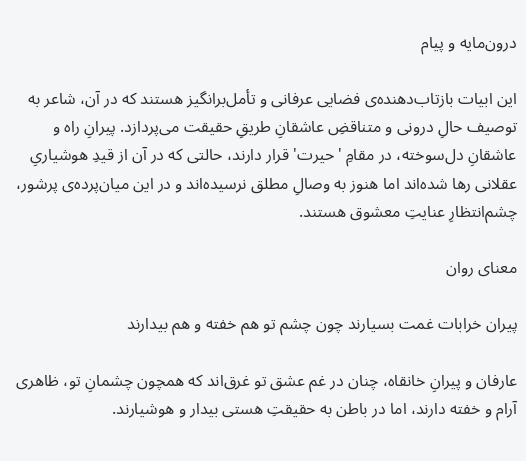درون‌مایه و پیام

این ابیات بازتاب‌دهنده‌ی فضایی عرفانی و تأمل‌برانگیز هستند که در آن، شاعر به توصیف حالِ درونی و متناقضِ عاشقانِ طریقِ حقیقت می‌پردازد. پیرانِ راه و عاشقانِ دل‌سوخته، در مقامِ 'حیرت' قرار دارند، حالتی که در آن از قیدِ هوشیاریِ عقلانی رها شده‌اند اما هنوز به وصالِ مطلق نرسیده‌اند و در این میان‌پرده‌ی پرشور، چشم‌انتظارِ عنایتِ معشوق هستند.

معنای روان

پیران خرابات غمت بسیارند چون چشم تو هم خفته و هم بیدارند

عارفان و پیرانِ خانقاه، چنان در غم عشق تو غرق‌اند که همچون چشمانِ تو، ظاهری آرام و خفته دارند، اما در باطن به حقیقتِ هستی بیدار و هوشیارند.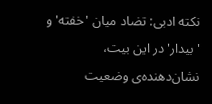نکته ادبی: تضاد میان 'خفته' و 'بیدار' در این بیت، نشان‌دهنده‌ی وضعیت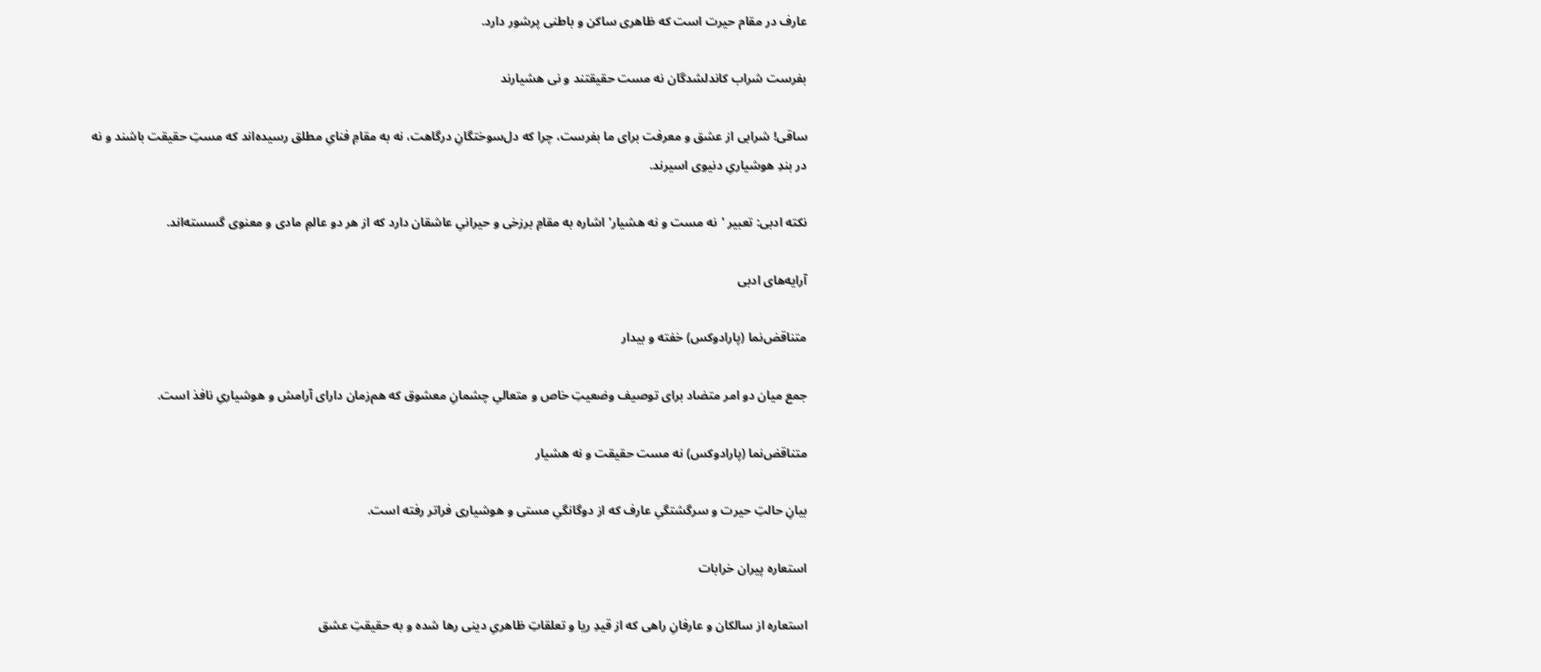عارف در مقام حیرت است که ظاهری ساکن و باطنی پرشور دارد.

بفرست شراب کاندلشدگان نه مست حقیقتند و نی هشیارند

ساقی! شرابی از عشق و معرفت برای ما بفرست، چرا که دل‌سوختگانِ درگاهت، نه به مقامِ فنایِ مطلق رسیده‌اند که مستِ حقیقت باشند و نه در بندِ هوشیاریِ دنیوی اسیرند.

نکته ادبی: تعبیر 'نه مست و نه هشیار' اشاره به مقامِ برزخی و حیرانیِ عاشقان دارد که از هر دو عالمِ مادی و معنوی گسسته‌اند.

آرایه‌های ادبی

متناقض‌نما (پارادوکس) خفته و بیدار

جمع میان دو امر متضاد برای توصیف وضعیتِ خاص و متعالیِ چشمانِ معشوق که هم‌زمان دارای آرامش و هوشیاریِ نافذ است.

متناقض‌نما (پارادوکس) نه مست حقیقت و نه هشیار

بیانِ حالتِ حیرت و سرگشتگیِ عارف که از دوگانگیِ مستی و هوشیاری فراتر رفته است.

استعاره پیران خرابات

استعاره از سالکان و عارفانِ راهی که از قیدِ ریا و تعلقاتِ ظاهریِ دینی رها شده و به حقیقتِ عشق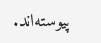پیوسته‌اند.